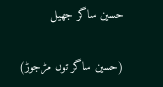حسین ساگر جھیل

(حسین ساگر توں مڑجوڑ)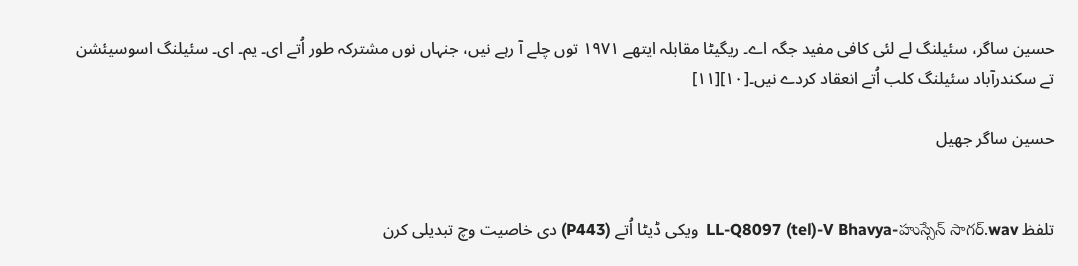حسین ساگر، سئیلنگ لے لئی کافی مفید جگہ اے۔ ریگیٹا مقابلہ ایتھے ۱۹۷۱ توں چلے آ رہے نيں، جنہاں نوں مشترکہ طور اُتے ای۔ یم۔ ای۔ سئیلنگ اسوسیئشن تے سکندرآباد سئیلنگ کلب اُتے انعقاد کردے نيں۔[۱۰][۱۱]

حسین ساگر جھیل


تلفظ LL-Q8097 (tel)-V Bhavya-హుస్సేన్ సాగర్.wav  ویکی ڈیٹا اُتے (P443) دی خاصیت وچ تبدیلی کرن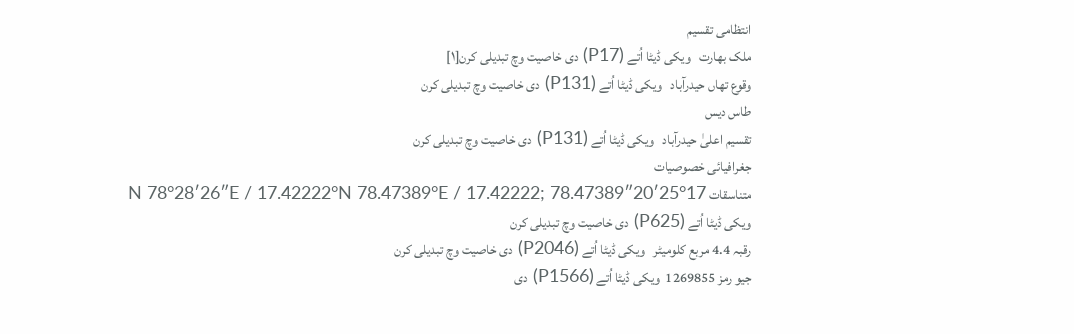انتظامی تقسیم
ملک بھارت   ویکی ڈیٹا اُتے (P17) دی خاصیت وچ تبدیلی کرن[۱]
وقوع تھاں حیدرآباد   ویکی ڈیٹا اُتے (P131) دی خاصیت وچ تبدیلی کرن
طاس دیس
تقسیم اعلیٰ حیدرآباد   ویکی ڈیٹا اُتے (P131) دی خاصیت وچ تبدیلی کرن
جغرافیائی خصوصیات
متناسقات 17°25′20″N 78°28′26″E / 17.42222°N 78.47389°E / 17.42222; 78.47389   ویکی ڈیٹا اُتے (P625) دی خاصیت وچ تبدیلی کرن
رقبہ 4.4 مربع کلومیٹر   ویکی ڈیٹا اُتے (P2046) دی خاصیت وچ تبدیلی کرن
جیو رمز 1269855  ویکی ڈیٹا اُتے (P1566) دی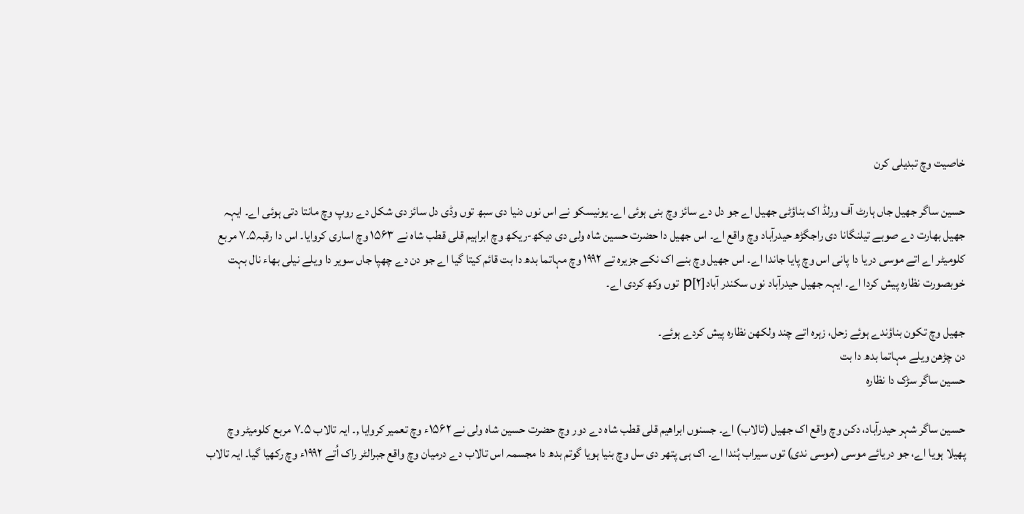خاصیت وچ تبدیلی کرن

حسین ساگر جھیل جاں ہارٹ آف ورلڈ اک بناؤٹی جھیل اے جو دل دے سائز وچ بنی ہوئی اے۔ یونیسکو نے اس نوں دنیا دی سبھ توں وڈی دل سائز دی شکل دے روپ وچ مانتا دتی ہوئی اے۔ ایہہ جھیل بھارت دے صوبے تیلنگانا دی راجگڑھ حیدرآباد وچ واقع اے۔ اس جھیل دا حضرت حسین شاہ ولی دی دیکھ-ریکھ وچ ابراہیم قلی قطب شاہ نے ۱۵۶۳ وچ اساری کروایا۔ اس دا رقبہ۵۔۷ مربع کلومیٹر اے اتے موسی دریا دا پانی اس وچ پایا جاندا اے۔ اس جھیل وچ بنے اک نکے جزیرہ تے ۱۹۹۲ وچ مہاتما بدھ دا بت قائم کیتا گیا اے جو دن دے چھپا جاں سویر دا ویلے نیلی بھاء نال بہت خوبصورت نظارہ پیش کردا اے۔ ایہہ جھیل حیدرآباد نوں سکندر آباد[۲]p توں وکھ کردی اے۔

جھیل وچ تکون بناؤندے ہوئے زحل، زہرہ اتے چند ولکھن نظارہ پیش کردے ہوئے۔
دن چڑھن ویلے مہاتما بدھ دا بت
حسین ساگر سڑک دا نظارہ

حسین ساگر شہر حیدرآباد، دکن وچ واقع اک جھیل (تالاب) اے۔ جسنوں ابراھیم قلی قطب شاہ دے دور وچ حضرت حسین شاہ ولی نے ۱۵۶۲ء وچ تعمیر کروایا ,۔ ایہ تالاب ۵۔۷ مربع کلومیٹر وچ پھیلا ہويا اے، جو دریائے موسی (موسی ندی) توں سیراب ہُندا اے۔ اک ہی پتھر دی سل وچ بنیا ہویا گوتم بدھ دا مجسمہ اس تالاب دے درمیان وچ واقع جبرالٹر راک اُتے ۱۹۹۲ء وچ رکھیا گیا۔ ایہ تالاب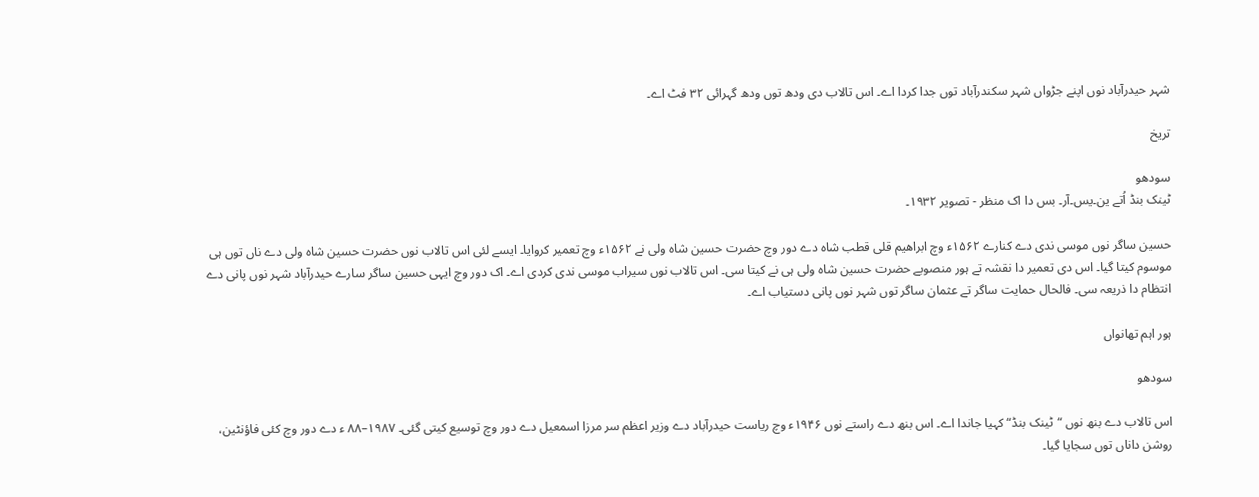شہر حیدرآباد نوں اپنے جڑواں شہر سکندرآباد توں جدا کردا اے۔ اس تالاب دی ودھ توں ودھ گہرائی ۳۲ فٹ اے۔

تریخ

سودھو
ٹینک بنڈ اُتے ین۔یس۔آر۔ بس دا اک منظر - تصویر ۱۹۳۲۔

حسین ساگر نوں موسی ندی دے کنارے ۱۵۶۲ء وچ ابراھیم قلی قطب شاہ دے دور وچ حضرت حسین شاہ ولی نے ۱۵۶۲ء وچ تعمیر کروایا۔ ايسے لئی اس تالاب نوں حضرت حسین شاہ ولی دے ناں توں ہی موسوم کيتا گیا۔ اس دی تعمیر دا نقشہ تے ہور منصوبے حضرت حسین شاہ ولی ہی نے کيتا سی۔ اس تالاب نوں سیراب موسی ندی کردی اے۔ اک دور وچ ایہی حسین ساگر سارے حیدرآباد شہر نوں پانی دے انتظام دا ذریعہ سی۔ فالحال حمایت ساگر تے عثمان ساگر توں شہر نوں پانی دستیاب اے۔

ہور اہم تھانواں

سودھو

اس تالاب دے بنھ نوں “ٹینک بنڈ“ کہیا جاندا اے۔ اس بنھ دے راستے نوں ۱۹۴۶ء وچ ریاست حیدرآباد دے وزیر اعظم سر مرزا اسمعیل دے دور وچ توسیع کيتی گئی۔ ۱۹۸۷–۸۸ ء دے دور وچ کئی فاؤنٹین، روشن داناں توں سجایا گیا۔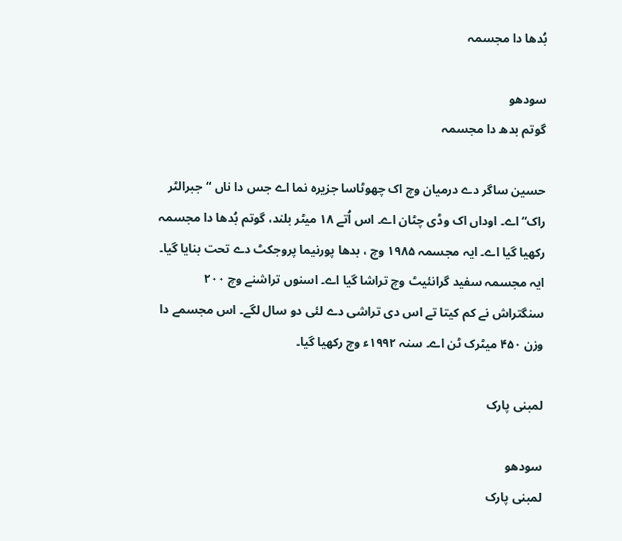بُدھا دا مجسمہ

سودھو
گوتم بدھ دا مجسمہ

حسین ساگر دے درمیان وچ اک چھوٹاسا جزیرہ نما اے جس دا ناں “جبرالٹر راک“ اے۔ اوداں اک وڈی چٹان اے۔ اس اُتے ۱۸ میٹر بلند، گوتم بُدھا دا مجسمہ رکھیا گیا اے۔ ایہ مجسمہ ۱۹۸۵ وچ ، بدھا پورنیما پروجکٹ دے تحت بنایا گیا۔ ایہ مجسمہ سفید گرانئیٹ وچ تراشا گیا اے۔ اسنوں تراشنے وچ ۲۰۰ سنگتراش نے کم کيتا تے اس دی تراشی دے لئی دو سال لگے۔ اس مجسمے دا وزن ۴۵۰ میٹرک ٹن اے۔ سنہ ۱۹۹۲ء وچ رکھیا گیا۔

لمبنی پارک

سودھو
لمبنی پارک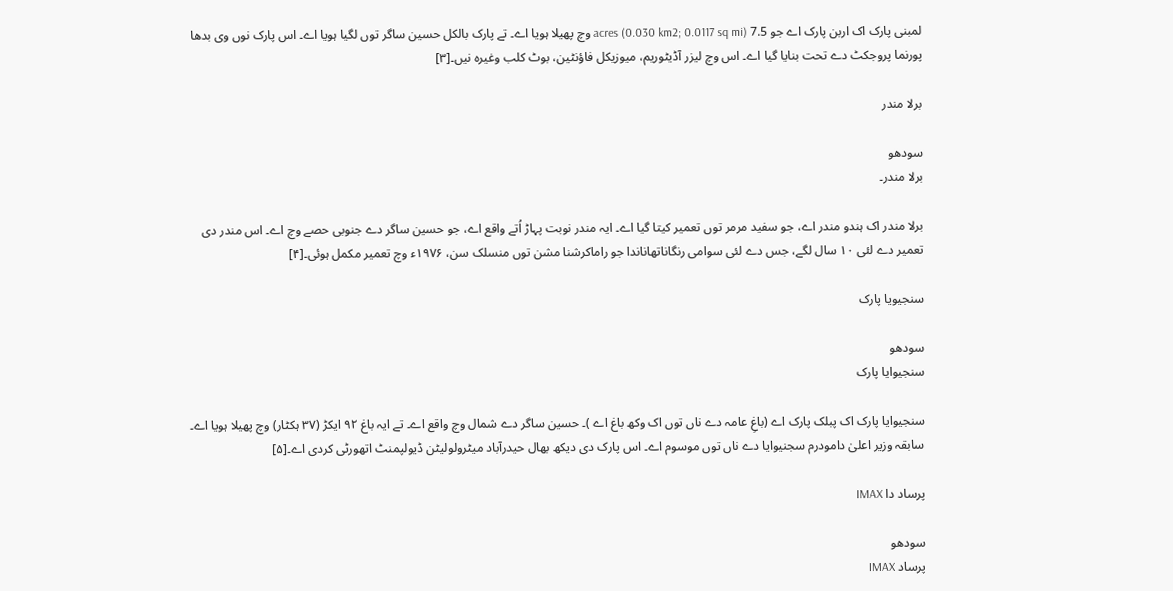لمبنی پارک اک اربن پارک اے جو 7.5 acres (0.030 km2; 0.0117 sq mi) وچ پھیلا ہويا اے۔ تے پارک بالکل حسین ساگر توں لگیا ہويا اے۔ اس پارک نوں وی بدھا پورنما پروجکٹ دے تحت بنایا گیا اے۔ اس وچ لیزر آڈیٹوریم، میوزیکل فاؤنٹین، بوٹ کلب وغیرہ نيں۔[۳]

برلا مندر

سودھو
برلا مندر۔

برلا مندر اک ہندو مندر اے، جو سفید مرمر توں تعمیر کيتا گیا اے۔ ایہ مندر نوبت پہاڑ اُتے واقع اے، جو حسین ساگر دے جنوبی حصے وچ اے۔ اس مندر دی تعمیر دے لئی ۱۰ سال لگے، جس دے لئی سوامی رنگاناتھاناندا جو راماکرشنا مشن توں منسلک سن، ۱۹۷۶ء وچ تعمیر مکمل ہوئی۔[۴]

سنجیویا پارک

سودھو
سنجیوایا پارک

سنجیوایا پارک اک پبلک پارک اے (باغِ عامہ دے ناں توں اک وکھ باغ اے )۔ حسین ساگر دے شمال وچ واقع اے۔ تے ایہ باغ ۹۲ ایکڑ (۳۷ ہکٹار) وچ پھیلا ہويا اے۔ سابقہ وزیر اعلیٰ دامودرم سجنیوایا دے ناں توں موسوم اے۔ اس پارک دی دیکھ بھال حیدرآباد میٹرولولیٹن ڈیولپمنٹ اتھورٹی کردی اے۔[۵]

پرساد دا IMAX

سودھو
پرساد IMAX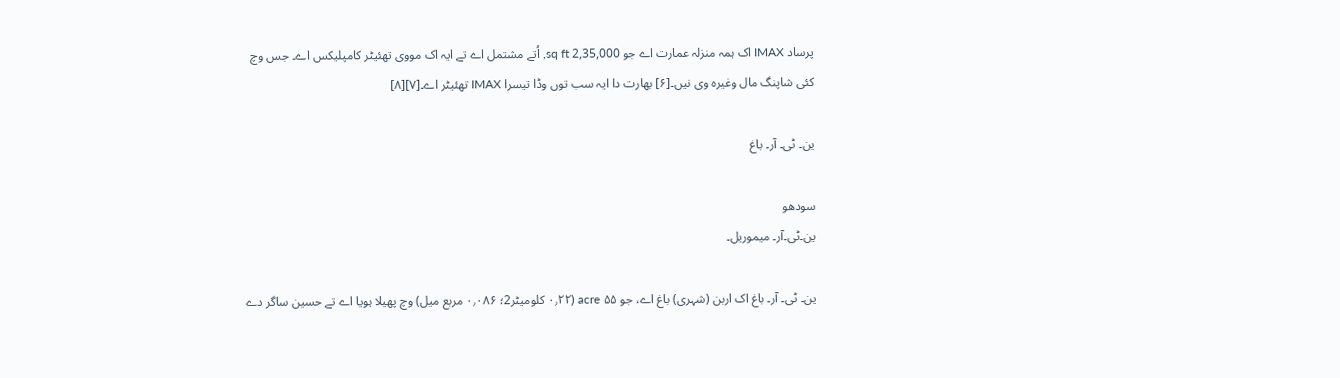پرساد IMAX اک ہمہ منزلہ عمارت اے جو 2,35,000 sq ft, اُتے مشتمل اے تے ایہ اک مووی تھئیٹر کامپلیکس اے۔ جس وچ کئی شاپنگ مال وغیرہ وی نيں۔[۶] بھارت دا ایہ سب توں وڈا تیسرا IMAX تھئیٹر اے۔[۷][۸]

ین۔ ٹی۔ آر۔ باغ

سودھو
ین۔ٹی۔آر۔ میموریل۔

ین۔ ٹی۔ آر۔ باغ اک اربن (شہری) باغ اے، جو ۵۵ acre (۰٫۲۲ کلومیٹر2؛ ۰٫۰۸۶ مربع میل) وچ پھیلا ہويا اے تے حسین ساگر دے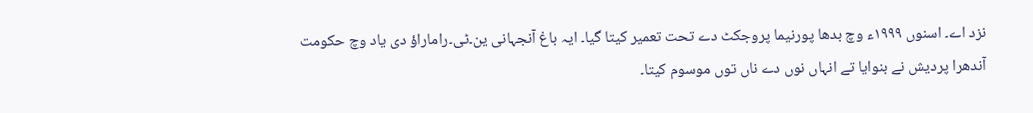نزد اے۔ اسنوں ۱۹۹۹ء وچ بدھا پورنیما پروجکٹ دے تحت تعمیر کيتا گیا۔ ایہ باغ آنجہانی ین۔ٹی۔راماراؤ دی ياد وچ حکومت آندھرا پردیش نے بنوایا تے انہاں نوں دے ناں توں موسوم کيتا۔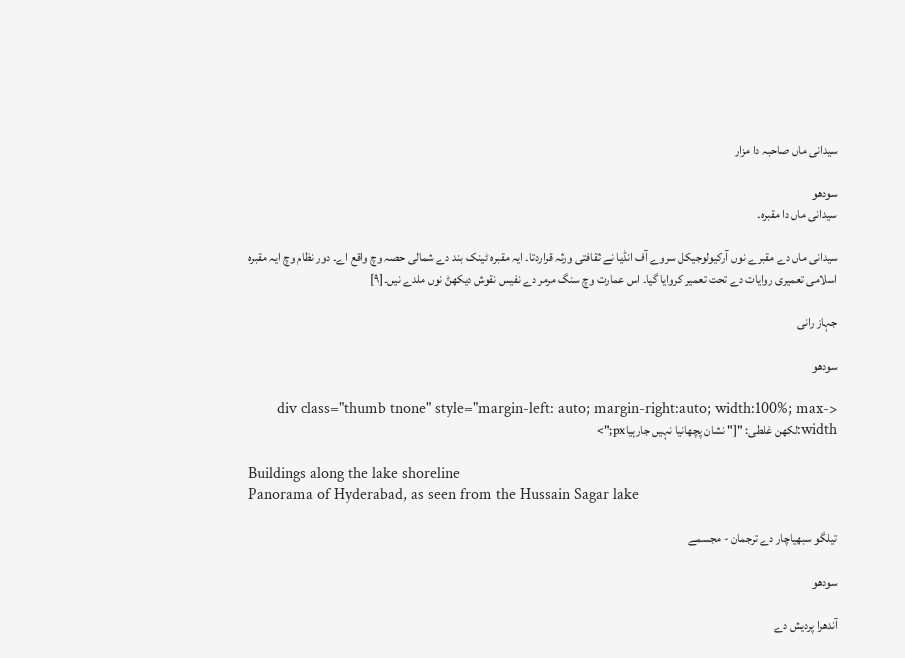سیدانی ماں صاحبہ دا مزار

سودھو
سیدانی ماں دا مقبرہ۔

سیدانی ماں دے مقبرے نوں آرکیولوجیکل سروے آف انڈیا نے ثقافتی ورثہ قراردتا۔ ایہ مقبرہ ٹینک بند دے شمالی حصہ وچ واقع اے۔ دور نظام وچ ایہ مقبرہ اسلامی تعمیری روایات دے تحت تعمیر کروایا گیا۔ اس عمارت وچ سنگ مرمر دے نفیس نقوش دیکھݨ نوں ملدے نيں۔[۹]

جہاز رانی

سودھو

<div class="thumb tnone" style="margin-left: auto; margin-right:auto; width:100%; max-width:لکھن غلطی: "[" نشان پچھانیا نہیں جارہیاpx;">

Buildings along the lake shoreline
Panorama of Hyderabad, as seen from the Hussain Sagar lake

تیلگو سبھیاچار دے ترجمان - مجسمے

سودھو

آندھرا پردیش دے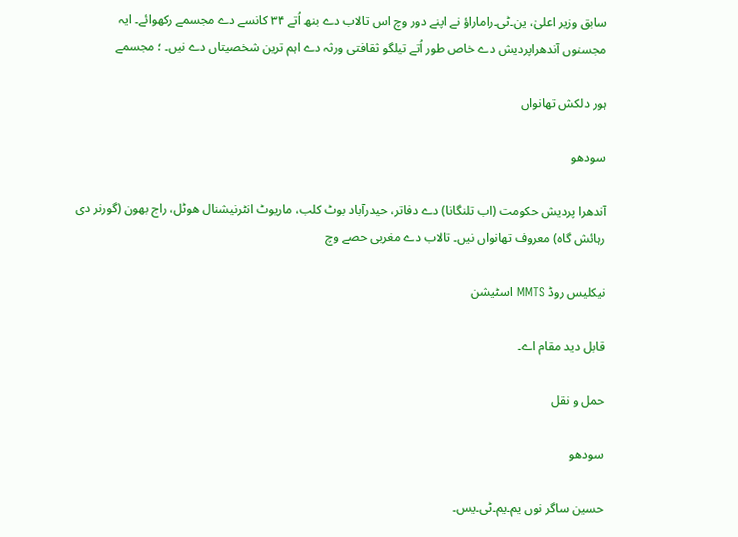سابق وزیر اعلیٰ، ین۔ٹی۔راماراؤ نے اپنے دور وچ اس تالاب دے بنھ اُتے ۳۴ کانسے دے مجسمے رکھوائے۔ ایہ مجسنوں آندھراپردیش دے خاص طور اُتے تیلگو ثقافتی ورثہ دے اہم ترین شخصیتاں دے نيں۔ ؛ مجسمے

ہور دلکش تھانواں

سودھو

آندھرا پردیش حکومت (اب تلنگانا) دے دفاتر، حیدرآباد بوٹ کلب، ماریوٹ انٹرنیشنال ھوٹل، راج بھون (گورنر دی رہائش گاہ) معروف تھانواں نيں۔ تالاب دے مغربی حصے وچ

نیکلیس روڈ MMTS اسٹیشن

قابل دید مقام اے۔

حمل و نقل

سودھو

حسین ساگر نوں یم۔یم۔ٹی۔یس۔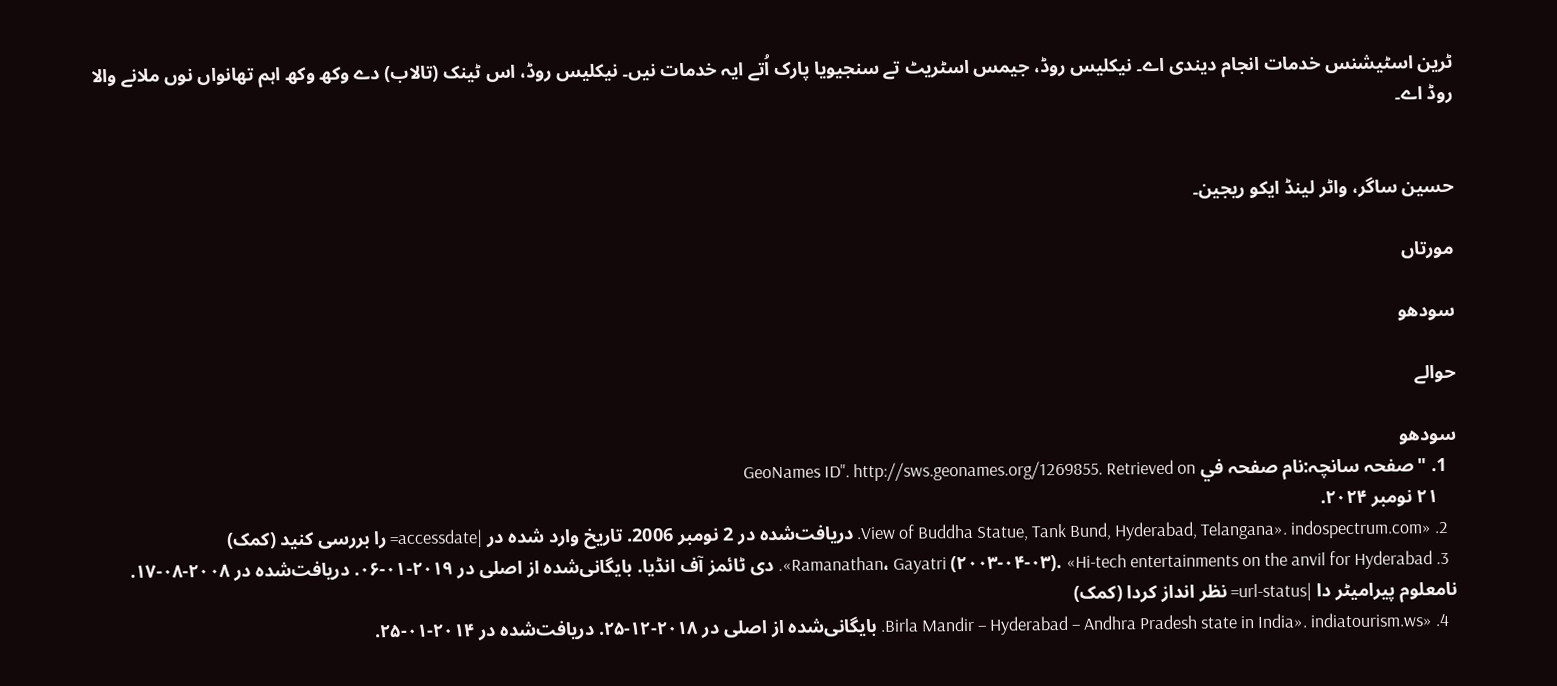ٹرین اسٹیشنس خدمات انجام دیندی اے۔ نیکلیس روڈ، جیمس اسٹریٹ تے سنجیویا پارک اُتے ایہ خدمات نيں۔ نیکلیس روڈ، اس ٹینک (تالاب) دے وکھ وکھ اہم تھانواں نوں ملانے والا روڈ اے۔


حسین ساگر، واٹر لینڈ ایکو ریجین۔

مورتاں

سودھو

حوالے

سودھو
  1. "صفحہ سانچہ:نام صفحہ في GeoNames ID". http://sws.geonames.org/1269855. Retrieved on
    ۲۱ نومبر ۲۰۲۴.
  2. «View of Buddha Statue, Tank Bund, Hyderabad, Telangana». indospectrum.com. دریافت‌شده در 2 نومبر 2006. تاریخ وارد شده در |accessdate= را بررسی کنید (کمک)
  3. Ramanathan، Gayatri (۲۰۰۳-۰۴-۰۳). «Hi-tech entertainments on the anvil for Hyderabad». دی ٹائمز آف انڈیا. بایگانی‌شده از اصلی در ۲۰۱۹-۰۱-۰۶. دریافت‌شده در ۲۰۰۸-۰۸-۱۷. نامعلوم پیرامیٹر دا |url-status= نظر انداز کردا (کمک)
  4. «Birla Mandir – Hyderabad – Andhra Pradesh state in India». indiatourism.ws. بایگانی‌شده از اصلی در ۲۰۱۸-۱۲-۲۵. دریافت‌شده در ۲۰۱۴-۰۱-۲۵.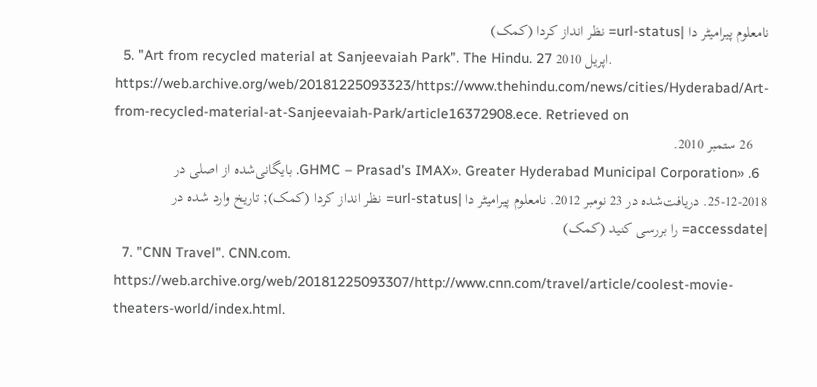نامعلوم پیرامیٹر دا |url-status= نظر انداز کردا (کمک)
  5. "Art from recycled material at Sanjeevaiah Park". The Hindu. 27 اپریل 2010. https://web.archive.org/web/20181225093323/https://www.thehindu.com/news/cities/Hyderabad/Art-from-recycled-material-at-Sanjeevaiah-Park/article16372908.ece. Retrieved on
    26 ستمبر 2010.
  6. «GHMC – Prasad's IMAX». Greater Hyderabad Municipal Corporation. بایگانی‌شده از اصلی در 2018-12-25. دریافت‌شده در 23 نومبر 2012. نامعلوم پیرامیٹر دا |url-status= نظر انداز کردا (کمک); تاریخ وارد شده در |accessdate= را بررسی کنید (کمک)
  7. "CNN Travel". CNN.com. https://web.archive.org/web/20181225093307/http://www.cnn.com/travel/article/coolest-movie-theaters-world/index.html.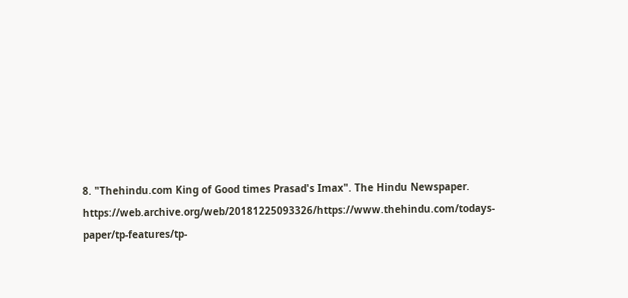8. "Thehindu.com King of Good times Prasad's Imax". The Hindu Newspaper. https://web.archive.org/web/20181225093326/https://www.thehindu.com/todays-paper/tp-features/tp-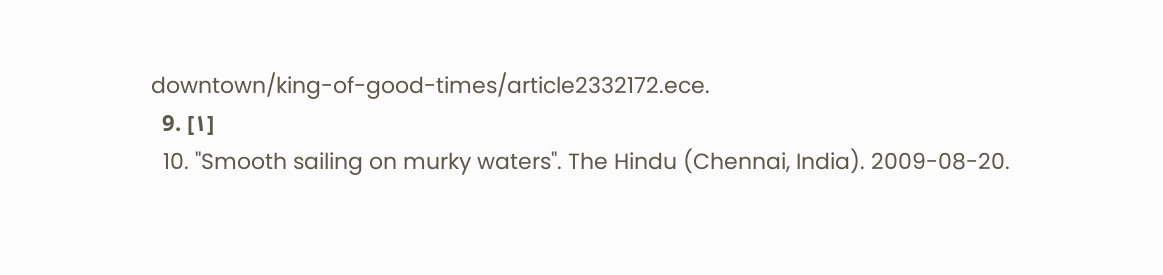downtown/king-of-good-times/article2332172.ece.
  9. [۱]
  10. "Smooth sailing on murky waters". The Hindu (Chennai, India). 2009-08-20.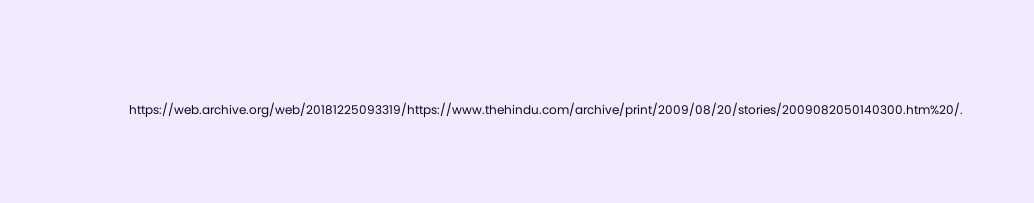https://web.archive.org/web/20181225093319/https://www.thehindu.com/archive/print/2009/08/20/stories/2009082050140300.htm%20/.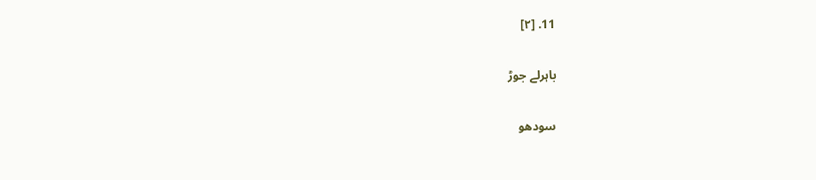11. [۲]

باہرلے جوڑ

سودھو